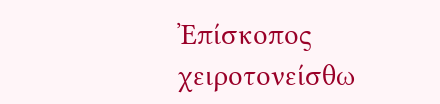Ἐπίσκοπος χειροτονείσθω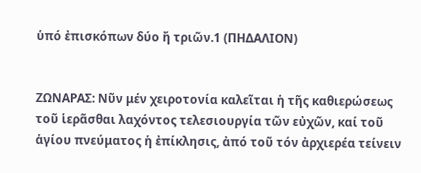ὑπό ἐπισκόπων δύο ἤ τριῶν.1 (ΠΗΔΑΛΙΟΝ)


ΖΩΝΑΡΑΣ: Νῦν μέν χειροτονία καλεῖται ἡ τῆς καθιερώσεως τοῦ ἱερᾶσθαι λαχόντος τελεσιουργία τῶν εὐχῶν, καί τοῦ ἁγίου πνεύματος ἡ ἐπίκλησις, ἀπό τοῦ τόν ἀρχιερέα τείνειν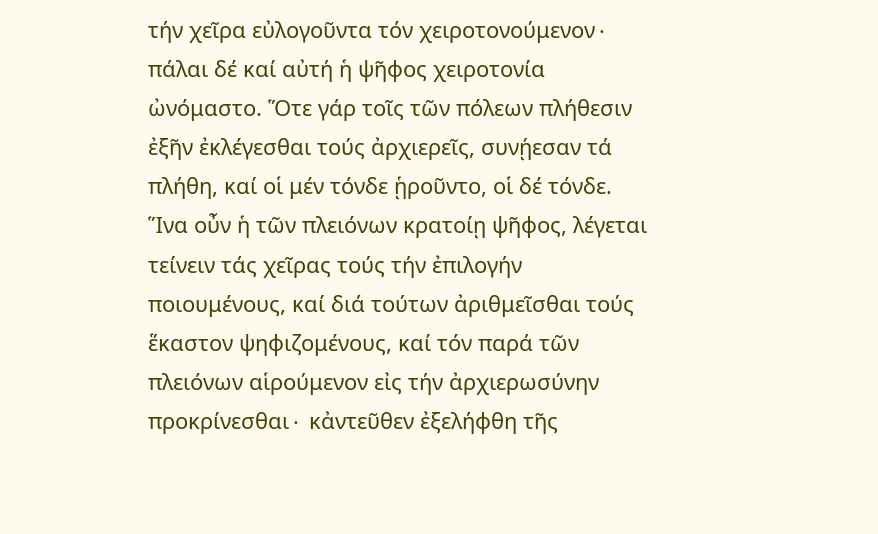τήν χεῖρα εὐλογοῦντα τόν χειροτονούμενον∙ πάλαι δέ καί αὐτή ἡ ψῆφος χειροτονία ὠνόμαστο. Ὅτε γάρ τοῖς τῶν πόλεων πλήθεσιν ἐξῆν ἐκλέγεσθαι τούς ἀρχιερεῖς, συνῄεσαν τά πλήθη, καί οἱ μέν τόνδε ᾑροῦντο, οἱ δέ τόνδε. Ἵνα οὖν ἡ τῶν πλειόνων κρατοίῃ ψῆφος, λέγεται τείνειν τάς χεῖρας τούς τήν ἐπιλογήν ποιουμένους, καί διά τούτων ἀριθμεῖσθαι τούς ἕκαστον ψηφιζομένους, καί τόν παρά τῶν πλειόνων αἱρούμενον εἰς τήν ἀρχιερωσύνην προκρίνεσθαι∙ κἀντεῦθεν ἐξελήφθη τῆς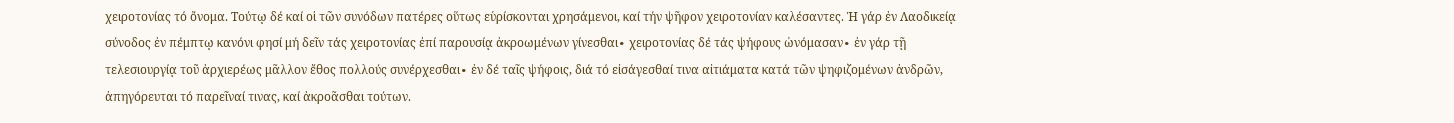χειροτονίας τό ὄνομα. Τούτῳ δέ καί οἱ τῶν συνόδων πατέρες οὕτως εὑρίσκονται χρησάμενοι, καί τήν ψῆφον χειροτονίαν καλέσαντες. Ἡ γάρ ἐν Λαοδικείᾳ σύνοδος ἐν πέμπτῳ κανόνι φησί μή δεῖν τάς χειροτονίας ἐπί παρουσίᾳ ἀκροωμένων γίνεσθαι∙ χειροτονίας δέ τάς ψήφους ὠνόμασαν∙ ἐν γάρ τῇ τελεσιουργίᾳ τοῦ ἀρχιερέως μᾶλλον ἔθος πολλούς συνέρχεσθαι∙ ἐν δέ ταῖς ψήφοις, διά τό εἰσάγεσθαί τινα αἰτιάματα κατά τῶν ψηφιζομένων ἀνδρῶν, ἀπηγόρευται τό παρεῖναί τινας, καί ἀκροᾶσθαι τούτων.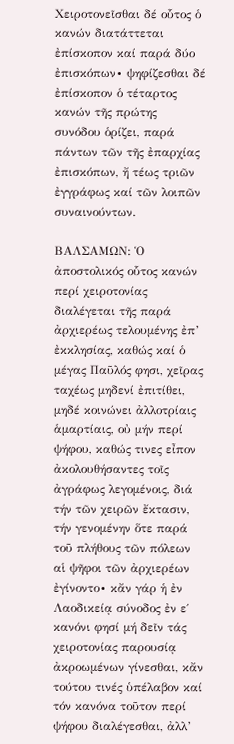Χειροτονεῖσθαι δέ οὗτος ὁ κανών διατάττεται ἐπίσκοπον καί παρά δύο ἐπισκόπων∙ ψηφίζεσθαι δέ ἐπίσκοπον ὁ τέταρτος κανών τῆς πρώτης συνόδου ὁρίζει, παρά πάντων τῶν τῆς ἐπαρχίας ἐπισκόπων, ἤ τέως τριῶν ἐγγράφως καί τῶν λοιπῶν συναινούντων.

ΒΑΛΣΑΜΩΝ: Ὁ ἀποστολικός οὗτος κανών περί χειροτονίας διαλέγεται τῆς παρά ἀρχιερέως τελουμένης ἐπ’ ἐκκλησίας, καθώς καί ὁ μέγας Παῦλός φησι, χεῖρας ταχέως μηδενί ἐπιτίθει, μηδέ κοινώνει ἀλλοτρίαις ἁμαρτίαις, οὐ μήν περί ψήφου, καθώς τινες εἶπον ἀκολουθήσαντες τοῖς ἀγράφως λεγομένοις, διά τήν τῶν χειρῶν ἔκτασιν, τήν γενομένην ὅτε παρά τοῦ πλήθους τῶν πόλεων αἱ ψῆφοι τῶν ἀρχιερέων ἐγίνοντο∙ κἄν γάρ ἡ ἐν Λαοδικείᾳ σύνοδος ἐν ε΄ κανόνι φησί μή δεῖν τάς χειροτονίας παρουσίᾳ ἀκροωμένων γίνεσθαι, κἄν τούτου τινές ὑπέλαβον καί τόν κανόνα τοῦτον περί ψήφου διαλέγεσθαι, ἀλλ’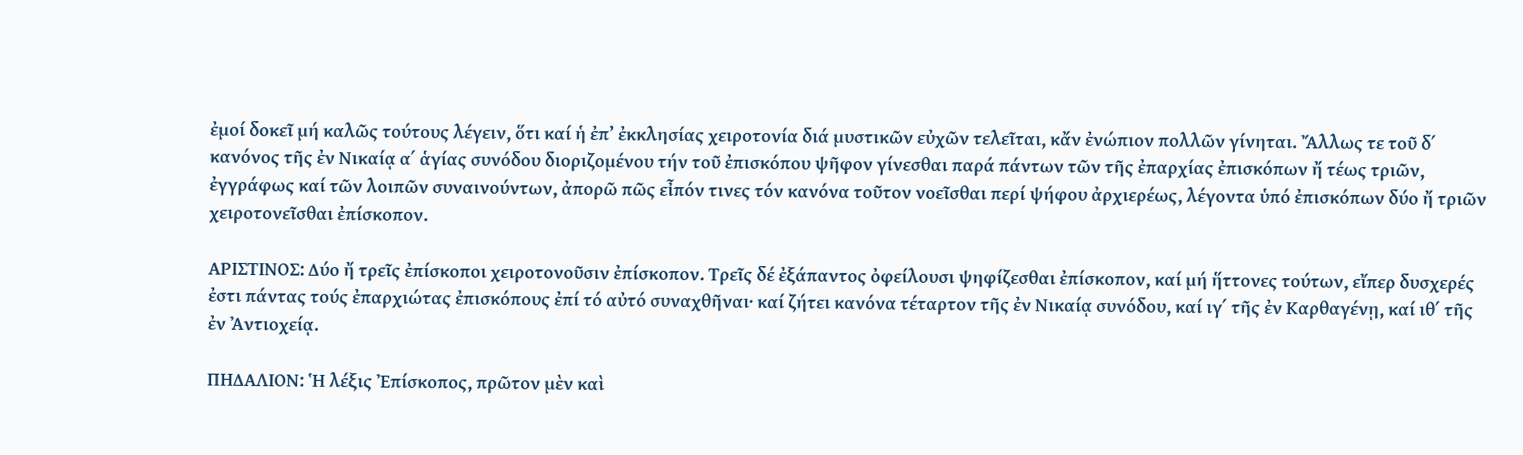ἐμοί δοκεῖ μή καλῶς τούτους λέγειν, ὅτι καί ἡ ἐπ’ ἐκκλησίας χειροτονία διά μυστικῶν εὐχῶν τελεῖται, κἄν ἐνώπιον πολλῶν γίνηται. Ἄλλως τε τοῦ δ΄ κανόνος τῆς ἐν Νικαίᾳ α΄ ἁγίας συνόδου διοριζομένου τήν τοῦ ἐπισκόπου ψῆφον γίνεσθαι παρά πάντων τῶν τῆς ἐπαρχίας ἐπισκόπων ἤ τέως τριῶν, ἐγγράφως καί τῶν λοιπῶν συναινούντων, ἀπορῶ πῶς εἶπόν τινες τόν κανόνα τοῦτον νοεῖσθαι περί ψήφου ἀρχιερέως, λέγοντα ὑπό ἐπισκόπων δύο ἤ τριῶν χειροτονεῖσθαι ἐπίσκοπον.

ΑΡΙΣΤΙΝΟΣ: Δύο ἤ τρεῖς ἐπίσκοποι χειροτονοῦσιν ἐπίσκοπον. Τρεῖς δέ ἐξάπαντος ὀφείλουσι ψηφίζεσθαι ἐπίσκοπον, καί μή ἥττονες τούτων, εἴπερ δυσχερές ἐστι πάντας τούς ἐπαρχιώτας ἐπισκόπους ἐπί τό αὐτό συναχθῆναι∙ καί ζήτει κανόνα τέταρτον τῆς ἐν Νικαίᾳ συνόδου, καί ιγ΄ τῆς ἐν Καρθαγένῃ, καί ιθ΄ τῆς ἐν Ἀντιοχείᾳ.

ΠΗΔΑΛΙΟΝ: Ἡ λέξις Ἐπίσκοπος, πρῶτον μὲν καὶ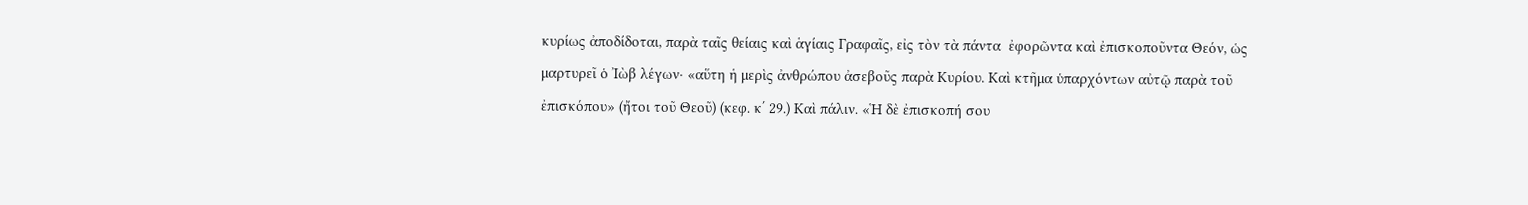κυρίως ἀποδίδοται, παρὰ ταῖς θείαις καὶ ἁγίαις Γραφαῖς, εἰς τὸν τὰ πάντα  ἐφορῶντα καὶ ἐπισκοποῦντα Θεόν, ὡς μαρτυρεῖ ὁ Ἰὼβ λέγων∙ «αὕτη ἡ μερὶς ἀνθρώπου ἀσεβοῦς παρὰ Κυρίου. Καὶ κτῆμα ὑπαρχόντων αὐτῷ παρὰ τοῦ ἐπισκόπου» (ἤτοι τοῦ Θεοῦ) (κεφ. κ΄ 29.) Καὶ πάλιν. «Ἡ δὲ ἐπισκοπή σου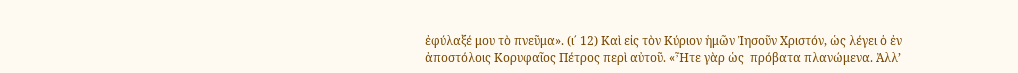ἐφύλαξέ μου τὸ πνεῦμα». (ι΄ 12) Καὶ εἰς τὸν Κύριον ἡμῶν Ἰησοῦν Χριστόν, ὡς λέγει ὁ ἐν ἀποστόλοις Κορυφαῖος Πέτρος περὶ αὐτοῦ. «Ἦτε γὰρ ὡς  πρόβατα πλανώμενα. Ἀλλ’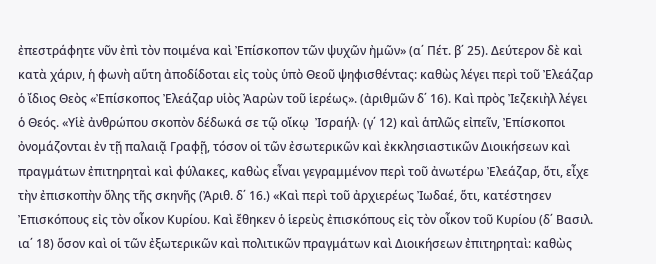ἐπεστράφητε νῦν ἐπὶ τὸν ποιμένα καὶ Ἐπίσκοπον τῶν ψυχῶν ἠμῶν» (α΄ Πέτ. β΄ 25). Δεύτερον δὲ καὶ κατὰ χάριν, ἡ φωνὴ αὕτη ἀποδίδοται εἰς τοὺς ὑπὸ Θεοῦ ψηφισθέντας: καθὼς λέγει περὶ τοῦ Ἐλεάζαρ ὁ ἴδιος Θεὸς «Ἐπίσκοπος Ἐλεάζαρ υἱὸς Ἀαρὼν τοῦ ἱερέως». (ἀριθμῶν δ΄ 16). Καὶ πρὸς Ἰεζεκιὴλ λέγει ὁ Θεός. «Υἱὲ ἀνθρώπου σκοπὸν δέδωκά σε τῷ οἴκῳ  Ἰσραήλ∙ (γ΄ 12) καὶ ἁπλῶς εἰπεῖν, Ἐπίσκοποι ὀνομάζονται ἐν τῇ παλαιᾷ Γραφῇ, τόσον οἱ τῶν ἐσωτερικῶν καὶ ἐκκλησιαστικῶν Διοικήσεων καὶ πραγμάτων ἐπιτηρηταὶ καὶ φύλακες, καθὼς εἶναι γεγραμμένον περὶ τοῦ ἀνωτέρω Ἐλεάζαρ, ὅτι, εἶχε τὴν ἐπισκοπὴν ὅλης τῆς σκηνῆς (Ἀριθ. δ΄ 16.) «Καὶ περὶ τοῦ ἀρχιερέως Ἰωδαέ, ὅτι, κατέστησεν Ἐπισκόπους εἰς τὸν οἶκον Κυρίου. Καὶ ἔθηκεν ὁ ἱερεὺς ἐπισκόπους εἰς τὸν οἶκον τοῦ Κυρίου (δ΄ Βασιλ. ια΄ 18) ὅσον καὶ οἱ τῶν ἐξωτερικῶν καὶ πολιτικῶν πραγμάτων καὶ Διοικήσεων ἐπιτηρηταὶ: καθὼς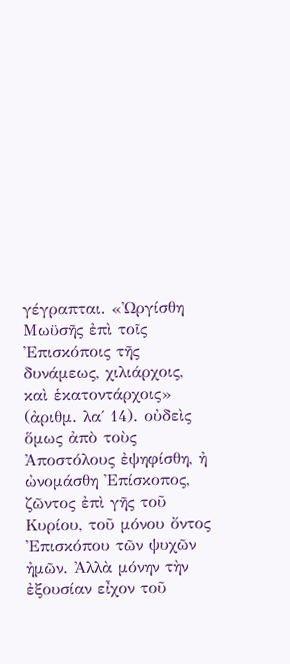γέγραπται. «Ὠργίσθη Μωϋσῆς ἐπὶ τοῖς Ἐπισκόποις τῆς δυνάμεως, χιλιάρχοις, καὶ ἑκατοντάρχοις» (ἀριθμ. λα΄ 14). οὐδεὶς ὅμως ἀπὸ τοὺς Ἀποστόλους ἐψηφίσθη, ἠ ὠνομάσθη Ἐπίσκοπος, ζῶντος ἐπὶ γῆς τοῦ Κυρίου, τοῦ μόνου ὄντος Ἐπισκόπου τῶν ψυχῶν ἠμῶν. Ἀλλὰ μόνην τὴν ἐξουσίαν εἶχον τοῦ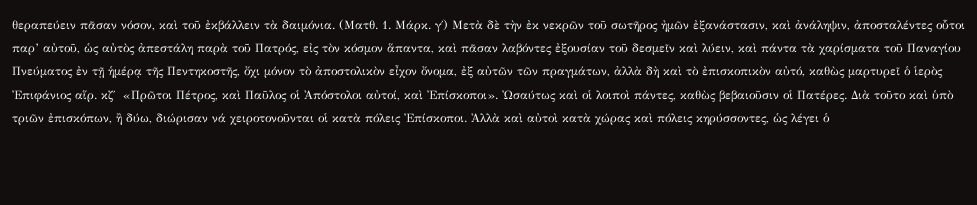θεραπεύειν πᾶσαν νόσον, καὶ τοῦ ἐκβάλλειν τὰ δαιμόνια. (Ματθ. 1. Μάρκ. γ΄) Μετὰ δὲ τὴν ἐκ νεκρῶν τοῦ σωτῆρος ἠμῶν ἐξανάστασιν, καὶ ἀνάληψιν, ἀποσταλέντες οὗτοι παρ’ αὐτοῦ, ὡς αὐτὸς ἀπεστάλη παρὰ τοῦ Πατρός, εἰς τὸν κόσμον ἅπαντα, καὶ πᾶσαν λαβόντες ἐξουσίαν τοῦ δεσμεῖν καὶ λύειν, καὶ πάντα τὰ χαρίσματα τοῦ Παναγίου Πνεύματος ἐν τῇ ἡμέρᾳ τῆς Πεντηκοστῆς, ὄχι μόνον τὸ ἀποστολικὸν εἶχον ὄνομα, ἐξ αὐτῶν τῶν πραγμάτων, ἀλλὰ δὴ καὶ τὸ ἐπισκοπικὸν αὐτό, καθὼς μαρτυρεῖ ὁ ἱερὸς Ἐπιφάνιος αἵρ. κζ΄  «Πρῶτοι Πέτρος, καὶ Παῦλος οἱ Ἀπόστολοι αὐτοί, καὶ Ἐπίσκοποι». Ὠσαύτως καὶ οἱ λοιποὶ πάντες, καθὼς βεβαιοῦσιν οἱ Πατέρες. Διὰ τοῦτο καὶ ὑπὸ τριῶν ἐπισκόπων, ἢ δύω, διώρισαν νά χειροτονοῦνται οἱ κατὰ πόλεις Ἐπίσκοποι. Ἀλλὰ καὶ αὐτοὶ κατὰ χώρας καὶ πόλεις κηρύσσοντες, ὡς λέγει ὁ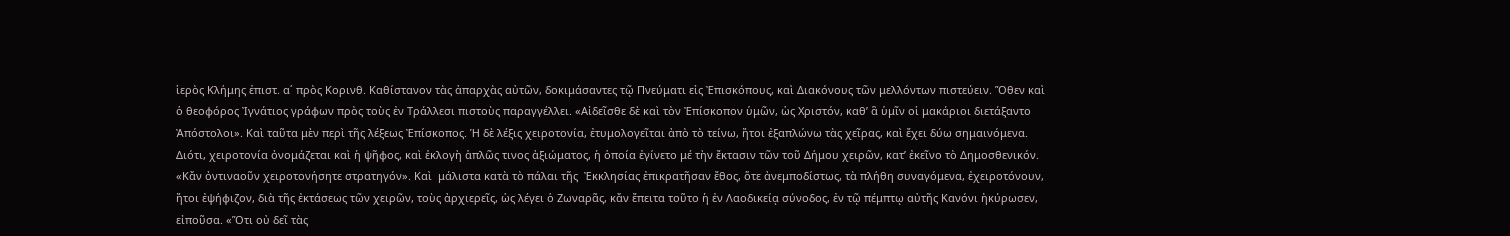ἱερὸς Κλήμης ἐπιστ. α΄ πρὸς Κορινθ. Καθίστανον τὰς ἀπαρχὰς αὐτῶν, δοκιμάσαντες τῷ Πνεύματι εἰς Ἐπισκόπους, καὶ Διακόνους τῶν μελλόντων πιστεύειν. Ὅθεν καὶ ὁ θεοφόρος Ἰγνάτιος γράφων πρὸς τοὺς ἐν Τράλλεσι πιστοὺς παραγγέλλει. «Αἰδεῖσθε δὲ καὶ τὸν Ἐπίσκοπον ὑμῶν, ὡς Χριστόν, καθ’ ἃ ὑμῖν οἱ μακάριοι διετάξαντο Ἀπόστολοι». Καὶ ταῦτα μὲν περὶ τῆς λέξεως Ἐπίσκοπος. Ἡ δὲ λέξις χειροτονία, ἐτυμολογεῖται ἀπὸ τὸ τείνω, ἤτοι ἐξαπλώνω τὰς χεῖρας, καὶ ἔχει δύω σημαινόμενα. Διότι, χειροτονία ὀνομάζεται καὶ ἡ ψῆφος, καὶ ἐκλογὴ ἁπλῶς τινος ἀξιώματος, ἡ ὁποία ἐγίνετο μέ τὴν ἔκτασιν τῶν τοῦ Δήμου χειρῶν, κατ’ ἐκεῖνο τὸ Δημοσθενικόν. «Κἄν ὀντιναοῦν χειροτονήσητε στρατηγόν». Καὶ  μάλιστα κατὰ τὸ πάλαι τῆς  Ἐκκλησίας ἐπικρατῆσαν ἔθος, ὅτε ἀνεμποδίστως, τὰ πλήθη συναγόμενα, ἐχειροτόνουν, ἤτοι ἐψήφιζον, διὰ τῆς ἐκτάσεως τῶν χειρῶν, τοὺς ἀρχιερεῖς, ὡς λέγει ὁ Ζωναρᾶς, κἄν ἔπειτα τοῦτο ἡ ἐν Λαοδικείᾳ σύνοδος, ἐν τῷ πέμπτῳ αὐτῆς Κανόνι ἠκύρωσεν, εἰποῦσα. «Ὅτι οὐ δεῖ τὰς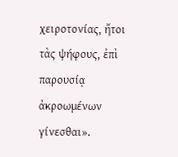χειροτονίας, ἤτοι τὰς ψήφους, ἐπὶ παρουσίᾳ ἀκροωμένων γίνεσθαι».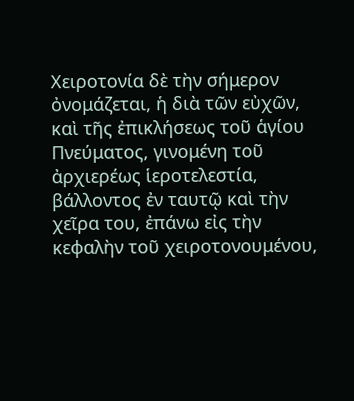Χειροτονία δὲ τὴν σήμερον ὀνομάζεται, ἡ διὰ τῶν εὐχῶν, καὶ τῆς ἐπικλήσεως τοῦ ἁγίου Πνεύματος, γινομένη τοῦ ἀρχιερέως ἱεροτελεστία, βάλλοντος ἐν ταυτῷ καὶ τὴν χεῖρα του, ἐπάνω εἰς τὴν κεφαλὴν τοῦ χειροτονουμένου,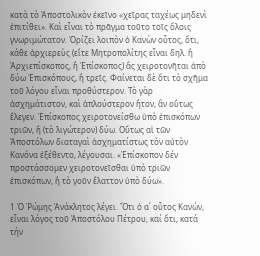κατὰ τὸ Ἀποστολικὸν ἐκεῖνο «χεῖρας ταχέως μηδενὶ ἐπιτίθει». Καὶ εἶναι τὸ πρᾶγμα τοῦτο τοῖς ὅλοις γνωριμώτατον. Ὁρίζει λοιπὸν ὁ Κανὼν οὗτος, ὅτι, κάθε ἀρχιερεὺς (εἴτε Μητροπολίτης εἶναι δηλ. ἢ Ἀρχιεπίσκοπος, ἢ Ἐπίσκοπος) ἄς χειροτονῆται ἀπὸ δύω Ἐπισκόπους, ἢ τρεῖς. Φαίνεται δὲ ὅτι τὸ σχῆμα  τοῦ λόγου εἶναι προθύστερον. Τὸ γὰρ ἀσχημάτιστον, καὶ ἁπλούστερον ἤτον, ἂν οὕτως ἔλεγεν. Ἐπίσκοπος χειροτονείσθω ὑπὸ ἐπισκόπων τριῶν, ἢ (τὸ λιγώτερον) δύω. Οὕτως αἱ τῶν Ἀποστόλων διαταγαὶ ἀσχηματίστως τὸν αὐτὸν Κανόνα ἐξέθεντο, λέγουσαι. «Ἐπίσκοπον δέν προστάσσομεν χειροτονεῖσθαι ὑπὸ τριῶν ἐπισκόπων, ἢ τὸ γοῦν ἔλαττον ὑπὸ δύω».

1 Ὁ Ῥώμης Ἀνάκλητος λέγει. Ὅτι ὁ α΄ οὗτος Κανών, εἶναι λόγος τοῦ Ἀποστόλου Πέτρου, καί ὅτι, κατά τήν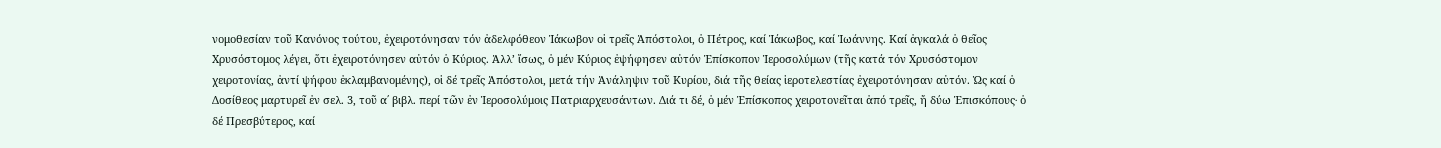νομοθεσίαν τοῦ Κανόνος τούτου, ἐχειροτόνησαν τόν ἀδελφόθεον Ἰάκωβον οἱ τρεῖς Ἀπόστολοι, ὁ Πέτρος, καί Ἰάκωβος, καί Ἰωάννης. Καί ἀγκαλά ὁ θεῖος Χρυσόστομος λέγει, ὅτι ἐχειροτόνησεν αὐτόν ὁ Κύριος. Ἀλλ’ ἴσως, ὁ μέν Κύριος ἐψήφησεν αὐτόν Ἐπίσκοπον Ἱεροσολύμων (τῆς κατά τόν Χρυσόστομον χειροτονίας, ἀντί ψήφου ἐκλαμβανομένης), οἱ δέ τρεῖς Ἀπόστολοι, μετά τήν Ἀνάληψιν τοῦ Κυρίου, διά τῆς θείας ἱεροτελεστίας ἐχειροτόνησαν αὐτόν. Ὡς καί ὁ Δοσίθεος μαρτυρεῖ ἐν σελ. 3, τοῦ α΄ βιβλ. περί τῶν ἐν Ἱεροσολύμοις Πατριαρχευσάντων. Διά τι δέ, ὁ μέν Ἐπίσκοπος χειροτονεῖται ἀπό τρεῖς, ἤ δύω Ἐπισκόπους∙ ὁ δέ Πρεσβύτερος, καί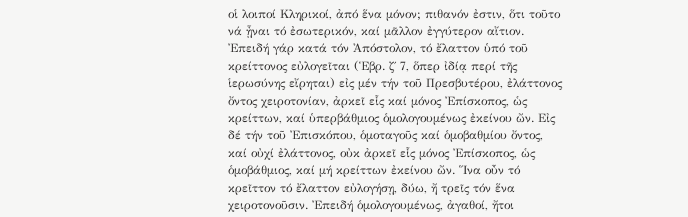οἱ λοιποί Κληρικοί, ἀπό ἕνα μόνον; πιθανόν ἐστιν, ὅτι τοῦτο νά ᾖναι τό ἐσωτερικόν, καί μᾶλλον ἐγγύτερον αἴτιον. Ἐπειδή γάρ κατά τόν Ἀπόστολον, τό ἔλαττον ὑπό τοῦ κρείττονος εὐλογεῖται (Ἑβρ. ζ΄ 7, ὅπερ ἰδίᾳ περί τῆς ἱερωσύνης εἴρηται) εἰς μέν τήν τοῦ Πρεσβυτέρου, ἐλάττονος ὄντος χειροτονίαν, ἀρκεῖ εἷς καί μόνος Ἐπίσκοπος, ὡς κρείττων, καί ὑπερβάθμιος ὁμολογουμένως ἐκείνου ὤν. Εἰς δέ τήν τοῦ Ἐπισκόπου, ὁμοταγοῦς καί ὁμοβαθμίου ὄντος, καί οὐχί ἐλάττονος, οὐκ ἀρκεῖ εἷς μόνος Ἐπίσκοπος, ὡς ὁμοβάθμιος, καί μή κρείττων ἐκείνου ὤν. Ἵνα οὖν τό κρεῖττον τό ἔλαττον εὐλογήσῃ, δύω, ἤ τρεῖς τόν ἕνα χειροτονοῦσιν. Ἐπειδή ὁμολογουμένως, ἀγαθοί, ἤτοι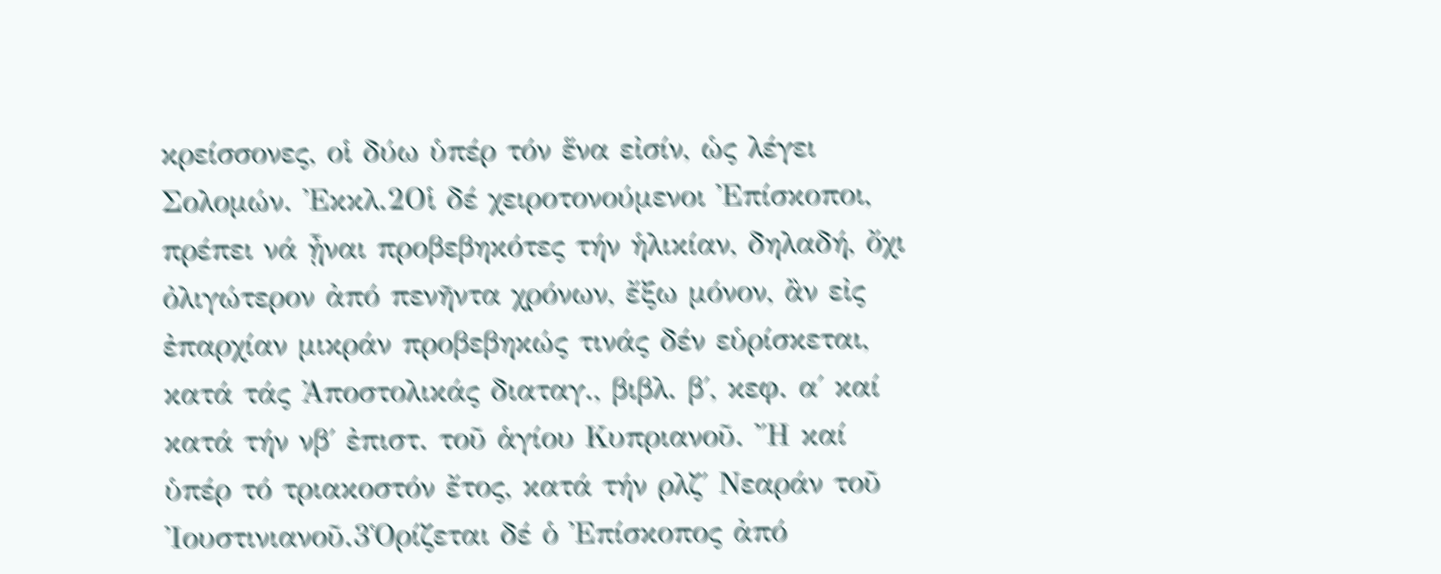κρείσσονες, οἱ δύω ὑπέρ τόν ἕνα εἰσίν, ὡς λέγει Σολομών. Ἐκκλ.2Οἱ δέ χειροτονούμενοι Ἐπίσκοποι, πρέπει νά ᾖναι προβεβηκότες τήν ἡλικίαν, δηλαδή, ὄχι ὀλιγώτερον ἀπό πενῆντα χρόνων, ἔξω μόνον, ἂν εἰς ἐπαρχίαν μικράν προβεβηκώς τινάς δέν εὑρίσκεται, κατά τάς Ἀποστολικάς διαταγ., βιβλ. β΄, κεφ. α΄ καί κατά τήν νβ΄ ἐπιστ. τοῦ ἁγίου Κυπριανοῦ. Ἤ καί ὑπέρ τό τριακοστόν ἔτος, κατά τήν ρλζ΄ Νεαράν τοῦ Ἰουστινιανοῦ.3Ὁρίζεται δέ ὁ Ἐπίσκοπος ἀπό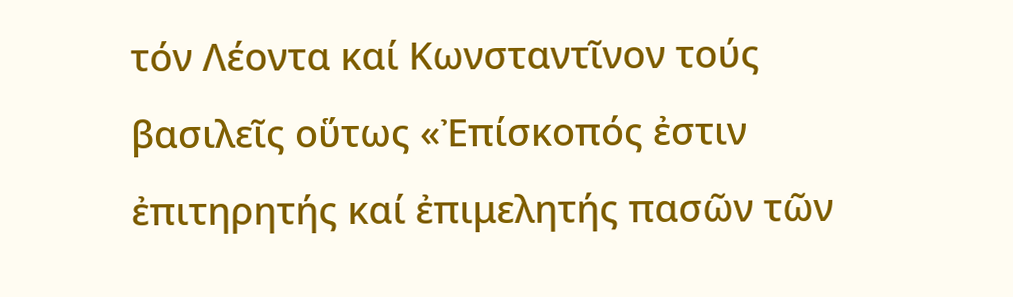τόν Λέοντα καί Κωνσταντῖνον τούς βασιλεῖς οὕτως «Ἐπίσκοπός ἐστιν ἐπιτηρητής καί ἐπιμελητής πασῶν τῶν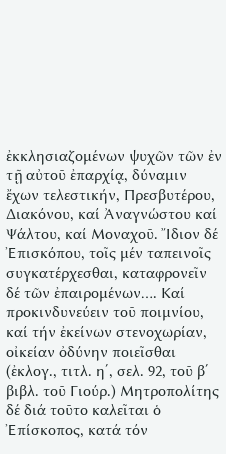ἐκκλησιαζομένων ψυχῶν τῶν ἐν τῇ αὐτοῦ ἐπαρχίᾳ, δύναμιν ἔχων τελεστικήν, Πρεσβυτέρου, Διακόνου, καί Ἀναγνώστου καί Ψάλτου, καί Μοναχοῦ. Ἴδιον δέ Ἐπισκόπου, τοῖς μέν ταπεινοῖς συγκατέρχεσθαι, καταφρονεῖν δέ τῶν ἐπαιρομένων…. Καί προκινδυνεύειν τοῦ ποιμνίου, καί τήν ἐκείνων στενοχωρίαν, οἰκείαν ὀδύνην ποιεῖσθαι (ἐκλογ., τιτλ. η΄, σελ. 92, τοῦ β΄ βιβλ. τοῦ Γιούρ.) Μητροπολίτης δέ διά τοῦτο καλεῖται ὁ Ἐπίσκοπος, κατά τόν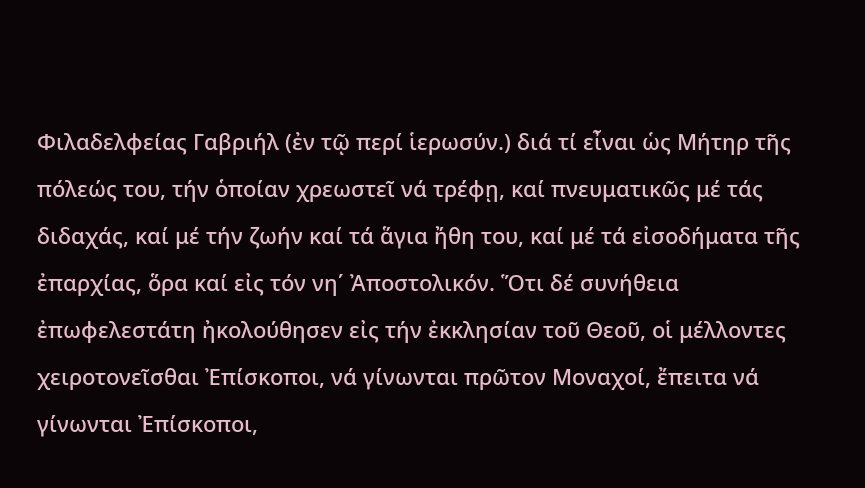Φιλαδελφείας Γαβριήλ (ἐν τῷ περί ἱερωσύν.) διά τί εἶναι ὡς Μήτηρ τῆς πόλεώς του, τήν ὁποίαν χρεωστεῖ νά τρέφῃ, καί πνευματικῶς μέ τάς διδαχάς, καί μέ τήν ζωήν καί τά ἅγια ἤθη του, καί μέ τά εἰσοδήματα τῆς ἐπαρχίας, ὅρα καί εἰς τόν νη΄ Ἀποστολικόν. Ὅτι δέ συνήθεια ἐπωφελεστάτη ἠκολούθησεν εἰς τήν ἐκκλησίαν τοῦ Θεοῦ, οἱ μέλλοντες χειροτονεῖσθαι Ἐπίσκοποι, νά γίνωνται πρῶτον Μοναχοί, ἔπειτα νά γίνωνται Ἐπίσκοποι,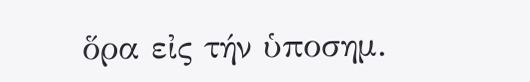ὅρα εἰς τήν ὑποσημ.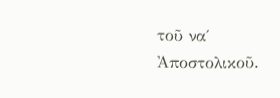τοῦ να΄ Ἀποστολικοῦ.